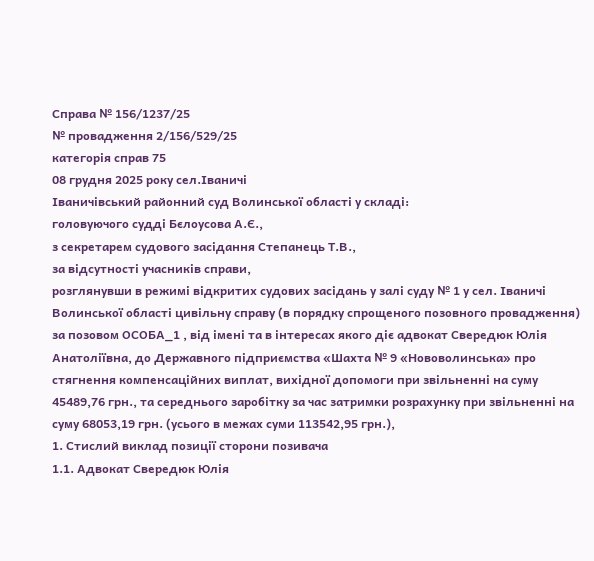Справа № 156/1237/25
№ провадження 2/156/529/25
категорія справ 75
08 грудня 2025 року сел.Іваничі
Іваничівський районний суд Волинської області у складі:
головуючого судді Бєлоусова А.Є.,
з секретарем судового засідання Степанець Т.В.,
за відсутності учасників справи,
розглянувши в режимі відкритих судових засідань у залі суду № 1 у сел. Іваничі Волинської області цивільну справу (в порядку спрощеного позовного провадження) за позовом ОСОБА_1 , від імені та в інтересах якого діє адвокат Свередюк Юлія Анатоліївна, до Державного підприємства «Шахта № 9 «Нововолинська» про стягнення компенсаційних виплат, вихідної допомоги при звільненні на суму 45489,76 грн., та середнього заробітку за час затримки розрахунку при звільненні на суму 68053,19 грн. (усього в межах суми 113542,95 грн.),
1. Стислий виклад позиції сторони позивача
1.1. Адвокат Свередюк Юлія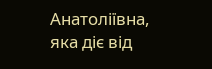Анатоліївна, яка діє від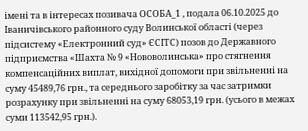імені та в інтересах позивача ОСОБА_1 , подала 06.10.2025 до Іваничівського районного суду Волинської області (через підсистему «Електронний суд» ЄСІТС) позов до Державного підприємства «Шахта № 9 «Нововолинська» про стягнення компенсаційних виплат, вихідної допомоги при звільненні на суму 45489,76 грн., та середнього заробітку за час затримки розрахунку при звільненні на суму 68053,19 грн. (усього в межах суми 113542,95 грн.).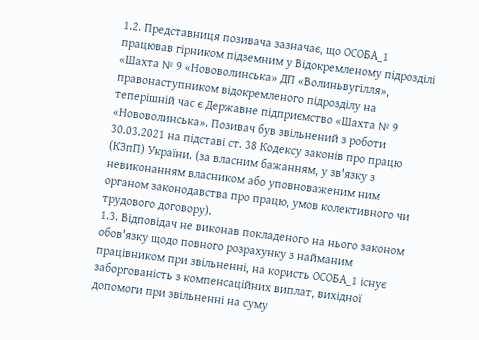1.2. Представниця позивача зазначає, що ОСОБА_1 працював гірником підземним у Відокремленому підрозділі «Шахта № 9 «Нововолинська» ДП «Волиньвугілля», правонаступником відокремленого підрозділу на теперішній час є Державне підприємство «Шахта № 9 «Нововолинська». Позивач був звільнений з роботи 30.03.2021 на підставі ст. 38 Кодексу законів про працю (КЗпП) України. (за власним бажанням, у зв'язку з невиконанням власником або уповноваженим ним органом законодавства про працю, умов колективного чи трудового договору).
1.3. Відповідач не виконав покладеного на нього законом обов'язку щодо повного розрахунку з найманим працівником при звільненні, на користь ОСОБА_1 існує заборгованість з компенсаційних виплат, вихідної допомоги при звільненні на суму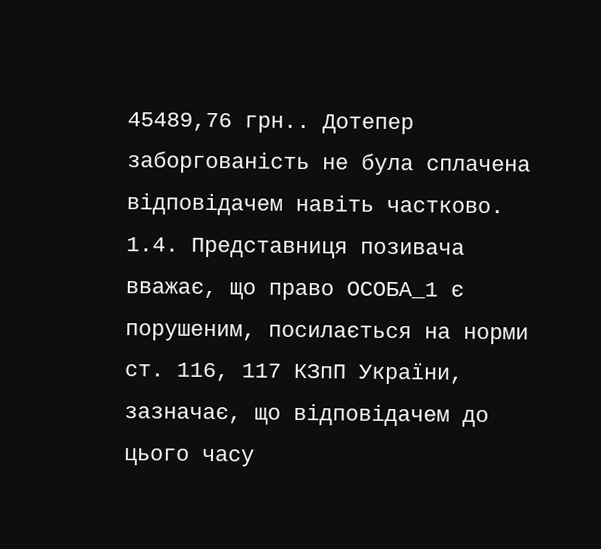45489,76 грн.. Дотепер заборгованість не була сплачена відповідачем навіть частково.
1.4. Представниця позивача вважає, що право ОСОБА_1 є порушеним, посилається на норми ст. 116, 117 КЗпП України, зазначає, що відповідачем до цього часу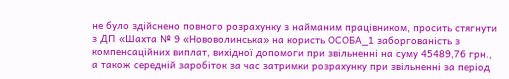не було здійснено повного розрахунку з найманим працівником, просить стягнути з ДП «Шахта № 9 «Нововолинська» на користь ОСОБА_1 заборгованість з компенсаційних виплат, вихідної допомоги при звільненні на суму 45489,76 грн., а також середній заробіток за час затримки розрахунку при звільненні за період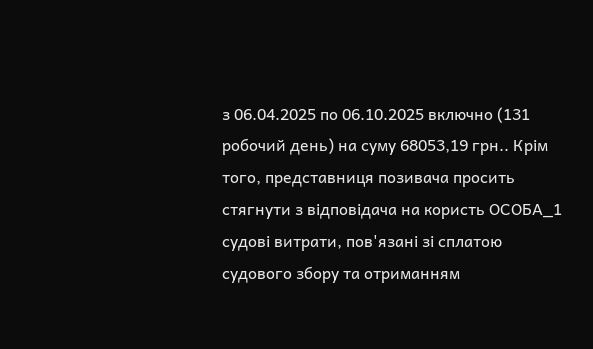з 06.04.2025 по 06.10.2025 включно (131 робочий день) на суму 68053,19 грн.. Крім того, представниця позивача просить стягнути з відповідача на користь ОСОБА_1 судові витрати, пов'язані зі сплатою судового збору та отриманням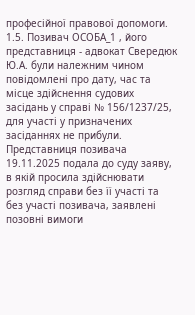професійної правової допомоги.
1.5. Позивач ОСОБА_1 , його представниця - адвокат Свередюк Ю.А. були належним чином повідомлені про дату, час та місце здійснення судових засідань у справі № 156/1237/25, для участі у призначених засіданнях не прибули. Представниця позивача 19.11.2025 подала до суду заяву, в якій просила здійснювати розгляд справи без її участі та без участі позивача, заявлені позовні вимоги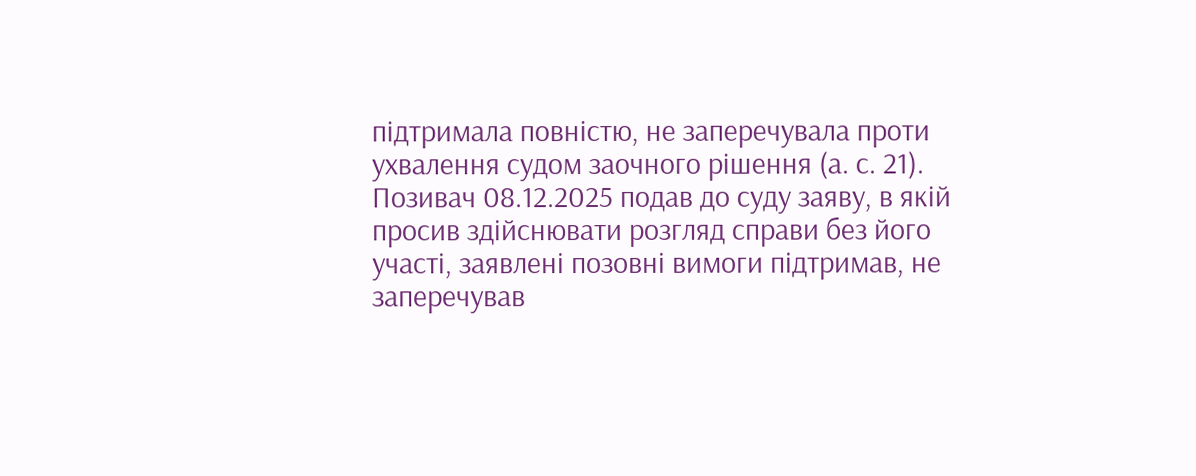підтримала повністю, не заперечувала проти ухвалення судом заочного рішення (а. с. 21). Позивач 08.12.2025 подав до суду заяву, в якій просив здійснювати розгляд справи без його участі, заявлені позовні вимоги підтримав, не заперечував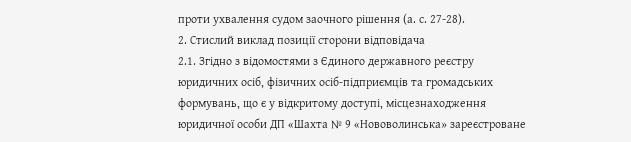проти ухвалення судом заочного рішення (а. с. 27-28).
2. Стислий виклад позиції сторони відповідача
2.1. Згідно з відомостями з Єдиного державного реєстру юридичних осіб, фізичних осіб-підприємців та громадських формувань, що є у відкритому доступі, місцезнаходження юридичної особи ДП «Шахта № 9 «Нововолинська» зареєстроване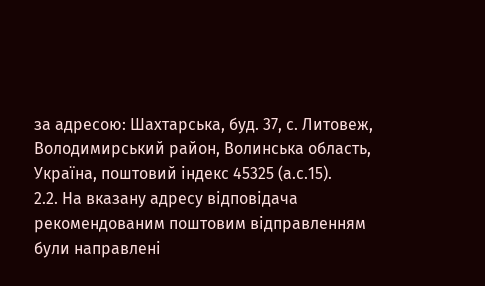за адресою: Шахтарська, буд. 37, с. Литовеж, Володимирський район, Волинська область, Україна, поштовий індекс 45325 (а.с.15).
2.2. На вказану адресу відповідача рекомендованим поштовим відправленням були направлені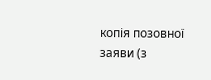копія позовної заяви (з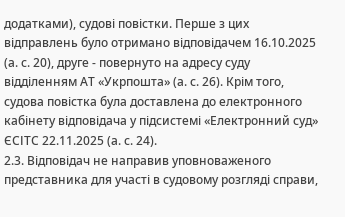додатками), судові повістки. Перше з цих відправлень було отримано відповідачем 16.10.2025 (а. с. 20), друге - повернуто на адресу суду відділенням АТ «Укрпошта» (а. с. 26). Крім того, судова повістка була доставлена до електронного кабінету відповідача у підсистемі «Електронний суд» ЄСІТС 22.11.2025 (а. с. 24).
2.3. Відповідач не направив уповноваженого представника для участі в судовому розгляді справи,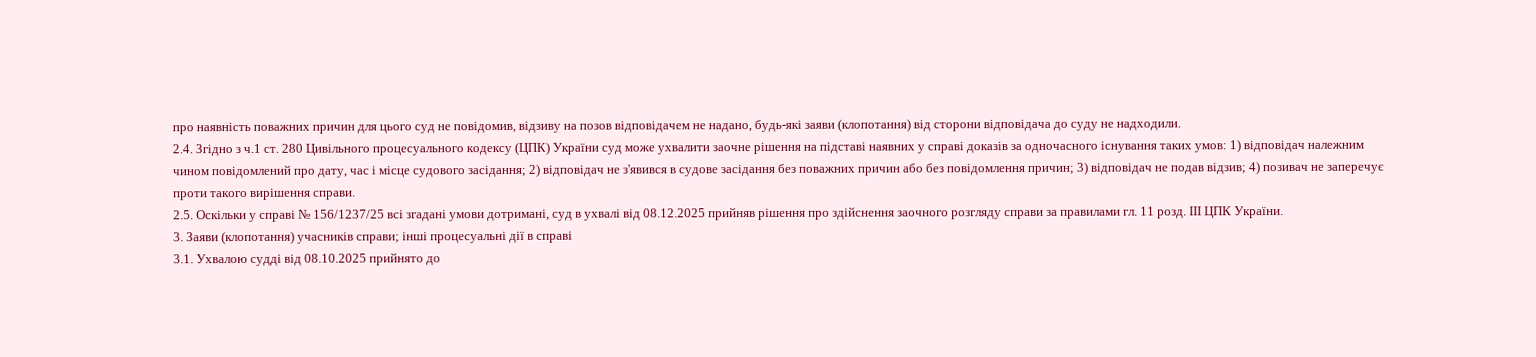про наявність поважних причин для цього суд не повідомив, відзиву на позов відповідачем не надано, будь-які заяви (клопотання) від сторони відповідача до суду не надходили.
2.4. Згідно з ч.1 ст. 280 Цивільного процесуального кодексу (ЦПК) України суд може ухвалити заочне рішення на підставі наявних у справі доказів за одночасного існування таких умов: 1) відповідач належним чином повідомлений про дату, час і місце судового засідання; 2) відповідач не з'явився в судове засідання без поважних причин або без повідомлення причин; 3) відповідач не подав відзив; 4) позивач не заперечує проти такого вирішення справи.
2.5. Оскільки у справі № 156/1237/25 всі згадані умови дотримані, суд в ухвалі від 08.12.2025 прийняв рішення про здійснення заочного розгляду справи за правилами гл. 11 розд. ІІІ ЦПК України.
3. Заяви (клопотання) учасників справи; інші процесуальні дії в справі
3.1. Ухвалою судді від 08.10.2025 прийнято до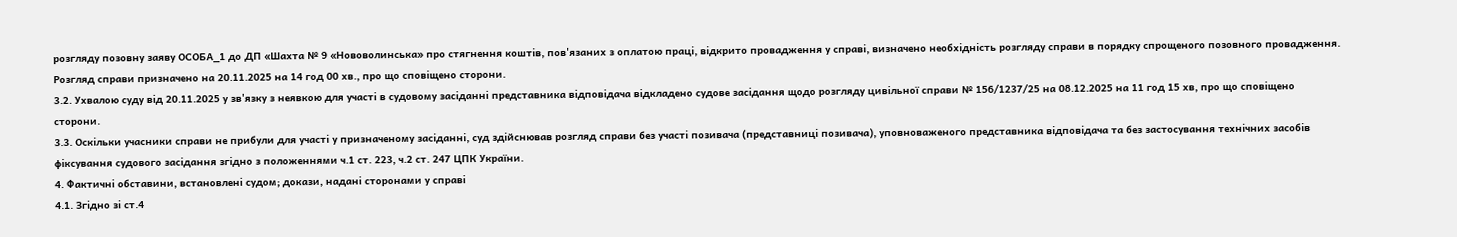розгляду позовну заяву ОСОБА_1 до ДП «Шахта № 9 «Нововолинська» про стягнення коштів, пов'язаних з оплатою праці, відкрито провадження у справі, визначено необхідність розгляду справи в порядку спрощеного позовного провадження. Розгляд справи призначено на 20.11.2025 на 14 год 00 хв., про що сповіщено сторони.
3.2. Ухвалою суду від 20.11.2025 у зв'язку з неявкою для участі в судовому засіданні представника відповідача відкладено судове засідання щодо розгляду цивільної справи № 156/1237/25 на 08.12.2025 на 11 год 15 хв, про що сповіщено сторони.
3.3. Оскільки учасники справи не прибули для участі у призначеному засіданні, суд здійснював розгляд справи без участі позивача (представниці позивача), уповноваженого представника відповідача та без застосування технічних засобів фіксування судового засідання згідно з положеннями ч.1 ст. 223, ч.2 ст. 247 ЦПК України.
4. Фактичні обставини, встановлені судом; докази, надані сторонами у справі
4.1. Згідно зі ст.4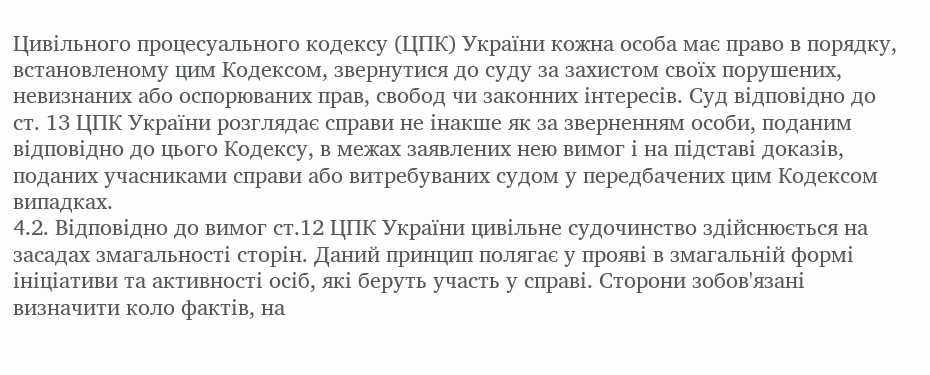Цивільного процесуального кодексу (ЦПК) України кожна особа має право в порядку, встановленому цим Кодексом, звернутися до суду за захистом своїх порушених, невизнаних або оспорюваних прав, свобод чи законних інтересів. Суд відповідно до ст. 13 ЦПК України розглядає справи не інакше як за зверненням особи, поданим відповідно до цього Кодексу, в межах заявлених нею вимог і на підставі доказів, поданих учасниками справи або витребуваних судом у передбачених цим Кодексом випадках.
4.2. Відповідно до вимог ст.12 ЦПК України цивільне судочинство здійснюється на засадах змагальності сторін. Даний принцип полягає у прояві в змагальній формі ініціативи та активності осіб, які беруть участь у справі. Сторони зобов'язані визначити коло фактів, на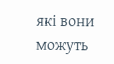які вони можуть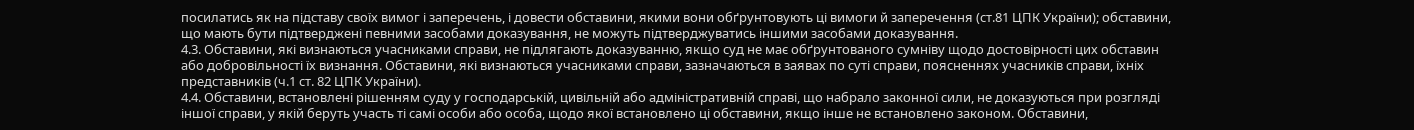посилатись як на підставу своїх вимог і заперечень, і довести обставини, якими вони обґрунтовують ці вимоги й заперечення (ст.81 ЦПК України); обставини, що мають бути підтверджені певними засобами доказування, не можуть підтверджуватись іншими засобами доказування.
4.3. Обставини, які визнаються учасниками справи, не підлягають доказуванню, якщо суд не має обґрунтованого сумніву щодо достовірності цих обставин або добровільності їх визнання. Обставини, які визнаються учасниками справи, зазначаються в заявах по суті справи, поясненнях учасників справи, їхніх представників (ч.1 ст. 82 ЦПК України).
4.4. Обставини, встановлені рішенням суду у господарській, цивільній або адміністративній справі, що набрало законної сили, не доказуються при розгляді іншої справи, у якій беруть участь ті самі особи або особа, щодо якої встановлено ці обставини, якщо інше не встановлено законом. Обставини,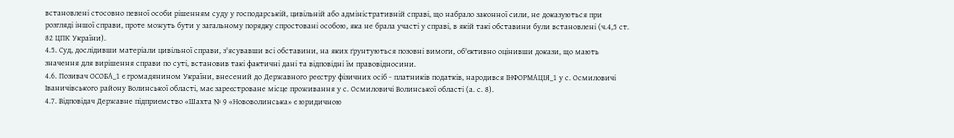встановлені стосовно певної особи рішенням суду у господарській, цивільній або адміністративній справі, що набрало законної сили, не доказуються при розгляді іншої справи, проте можуть бути у загальному порядку спростовані особою, яка не брала участі у справі, в якій такі обставини були встановлені (ч.4,5 ст. 82 ЦПК України).
4.5. Суд, дослідивши матеріали цивільної справи, з'ясувавши всі обставини, на яких ґрунтуються позовні вимоги, об'єктивно оцінивши докази, що мають значення для вирішення справи по суті, встановив такі фактичні дані та відповідні їм правовідносини.
4.6. Позивач ОСОБА_1 є громадянином України, внесений до Державного реєстру фізичних осіб - платників податків, народився ІНФОРМАЦІЯ_1 у с. Осмиловичі Іваничівського району Волинської області, має зареєстроване місце проживання у с. Осмиловичі Волинської області (а. с. 8).
4.7. Відповідач Державне підприємство «Шахта № 9 «Нововолинська» є юридичною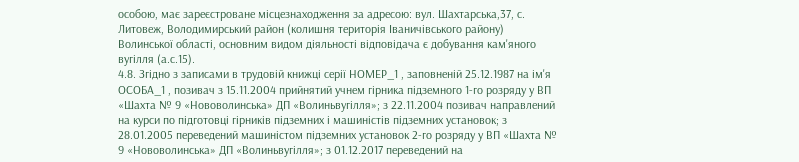особою, має зареєстроване місцезнаходження за адресою: вул. Шахтарська,37, с. Литовеж, Володимирський район (колишня територія Іваничівського району) Волинської області, основним видом діяльності відповідача є добування кам'яного вугілля (а.с.15).
4.8. Згідно з записами в трудовій книжці серії НОМЕР_1 , заповненій 25.12.1987 на ім'я ОСОБА_1 , позивач з 15.11.2004 прийнятий учнем гірника підземного 1-го розряду у ВП «Шахта № 9 «Нововолинська» ДП «Волиньвугілля»; з 22.11.2004 позивач направлений на курси по підготовці гірників підземних і машиністів підземних установок; з 28.01.2005 переведений машиністом підземних установок 2-го розряду у ВП «Шахта № 9 «Нововолинська» ДП «Волиньвугілля»; з 01.12.2017 переведений на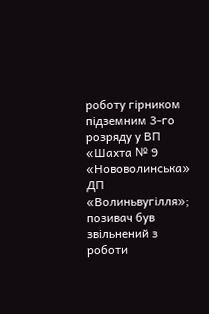роботу гірником підземним 3-го розряду у ВП «Шахта № 9 «Нововолинська» ДП «Волиньвугілля»; позивач був звільнений з роботи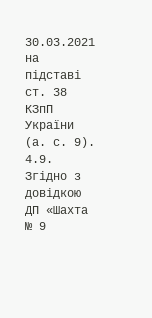30.03.2021 на підставі ст. 38 КЗпП України (а. с. 9).
4.9. Згідно з довідкою ДП «Шахта № 9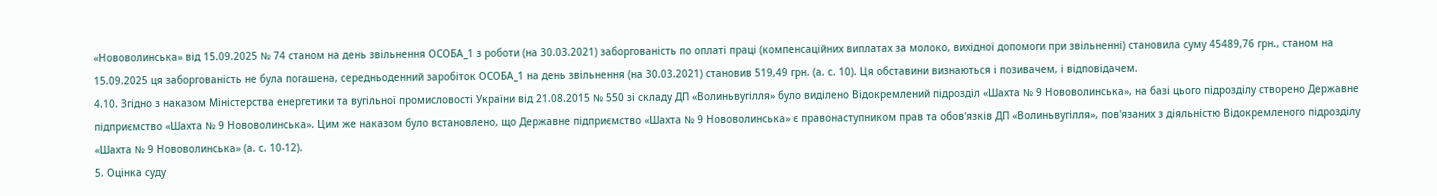«Нововолинська» від 15.09.2025 № 74 станом на день звільнення ОСОБА_1 з роботи (на 30.03.2021) заборгованість по оплаті праці (компенсаційних виплатах за молоко, вихідної допомоги при звільненні) становила суму 45489,76 грн., станом на 15.09.2025 ця заборгованість не була погашена, середньоденний заробіток ОСОБА_1 на день звільнення (на 30.03.2021) становив 519,49 грн. (а. с. 10). Ця обставини визнаються і позивачем, і відповідачем.
4.10. Згідно з наказом Міністерства енергетики та вугільної промисловості України від 21.08.2015 № 550 зі складу ДП «Волиньвугілля» було виділено Відокремлений підрозділ «Шахта № 9 Нововолинська», на базі цього підрозділу створено Державне підприємство «Шахта № 9 Нововолинська». Цим же наказом було встановлено, що Державне підприємство «Шахта № 9 Нововолинська» є правонаступником прав та обов'язків ДП «Волиньвугілля», пов'язаних з діяльністю Відокремленого підрозділу «Шахта № 9 Нововолинська» (а. с. 10-12).
5. Оцінка суду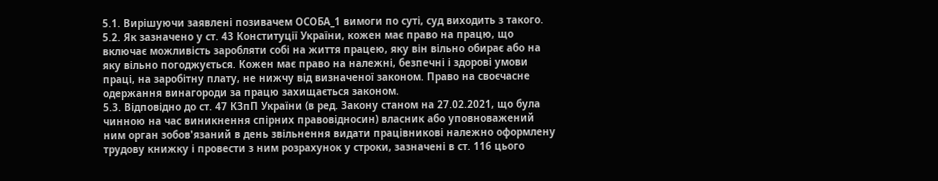5.1. Вирішуючи заявлені позивачем ОСОБА_1 вимоги по суті, суд виходить з такого.
5.2. Як зазначено у ст. 43 Конституції України, кожен має право на працю, що включає можливість заробляти собі на життя працею, яку він вільно обирає або на яку вільно погоджується. Кожен має право на належні, безпечні і здорові умови праці, на заробітну плату, не нижчу від визначеної законом. Право на своєчасне одержання винагороди за працю захищається законом.
5.3. Відповідно до ст. 47 КЗпП України (в ред. Закону станом на 27.02.2021, що була чинною на час виникнення спірних правовідносин) власник або уповноважений ним орган зобов'язаний в день звільнення видати працівникові належно оформлену трудову книжку і провести з ним розрахунок у строки, зазначені в ст. 116 цього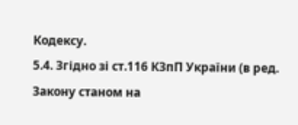Кодексу.
5.4. Згідно зі ст.116 КЗпП України (в ред. Закону станом на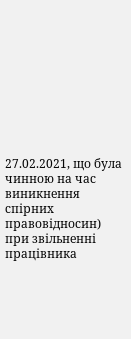27.02.2021, що була чинною на час виникнення спірних правовідносин) при звільненні працівника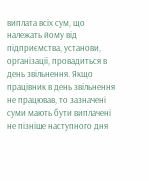виплата всіх сум, що належать йому від підприємства, установи, організації, провадиться в день звільнення. Якщо працівник в день звільнення не працював, то зазначені суми мають бути виплачені не пізніше наступного дня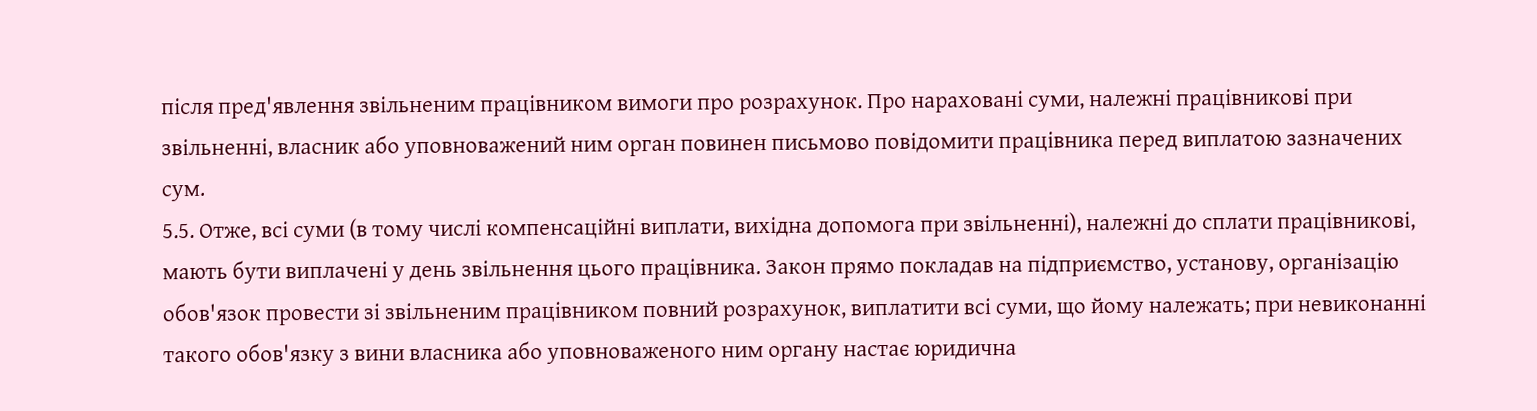після пред'явлення звільненим працівником вимоги про розрахунок. Про нараховані суми, належні працівникові при звільненні, власник або уповноважений ним орган повинен письмово повідомити працівника перед виплатою зазначених сум.
5.5. Отже, всі суми (в тому числі компенсаційні виплати, вихідна допомога при звільненні), належні до сплати працівникові, мають бути виплачені у день звільнення цього працівника. Закон прямо покладав на підприємство, установу, організацію обов'язок провести зі звільненим працівником повний розрахунок, виплатити всі суми, що йому належать; при невиконанні такого обов'язку з вини власника або уповноваженого ним органу настає юридична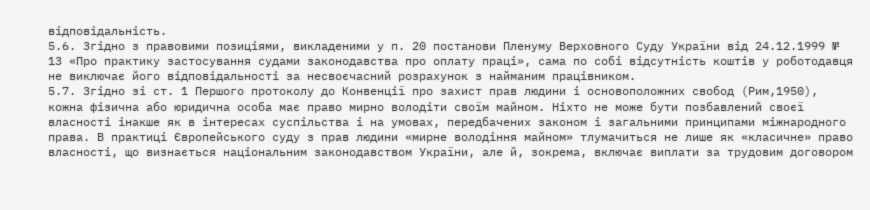відповідальність.
5.6. Згідно з правовими позиціями, викладеними у п. 20 постанови Пленуму Верховного Суду України від 24.12.1999 № 13 «Про практику застосування судами законодавства про оплату праці», сама по собі відсутність коштів у роботодавця не виключає його відповідальності за несвоєчасний розрахунок з найманим працівником.
5.7. Згідно зі ст. 1 Першого протоколу до Конвенції про захист прав людини і основоположних свобод (Рим,1950), кожна фізична або юридична особа має право мирно володіти своїм майном. Ніхто не може бути позбавлений своєї власності інакше як в інтересах суспільства і на умовах, передбачених законом і загальними принципами міжнародного права. В практиці Європейського суду з прав людини «мирне володіння майном» тлумачиться не лише як «класичне» право власності, що визнається національним законодавством України, але й, зокрема, включає виплати за трудовим договором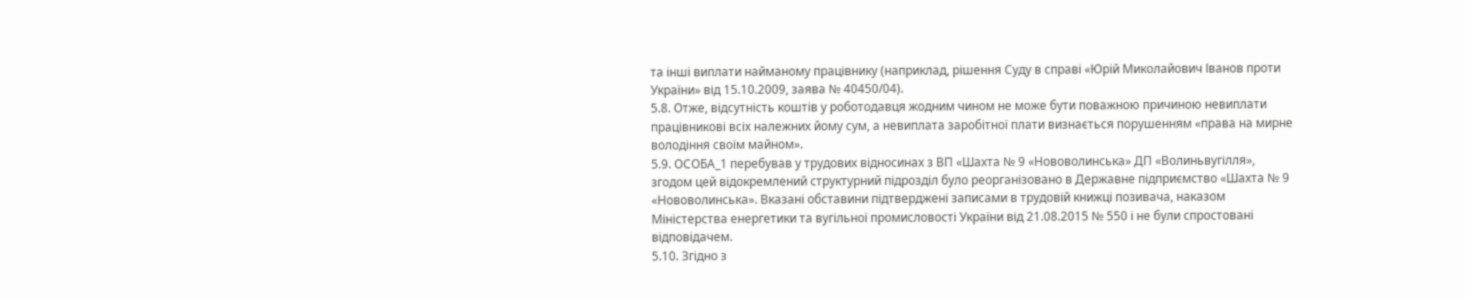та інші виплати найманому працівнику (наприклад, рішення Суду в справі «Юрій Миколайович Іванов проти України» від 15.10.2009, заява № 40450/04).
5.8. Отже, відсутність коштів у роботодавця жодним чином не може бути поважною причиною невиплати працівникові всіх належних йому сум, а невиплата заробітної плати визнається порушенням «права на мирне володіння своїм майном».
5.9. ОСОБА_1 перебував у трудових відносинах з ВП «Шахта № 9 «Нововолинська» ДП «Волиньвугілля», згодом цей відокремлений структурний підрозділ було реорганізовано в Державне підприємство «Шахта № 9 «Нововолинська». Вказані обставини підтверджені записами в трудовій книжці позивача, наказом Міністерства енергетики та вугільної промисловості України від 21.08.2015 № 550 і не були спростовані відповідачем.
5.10. Згідно з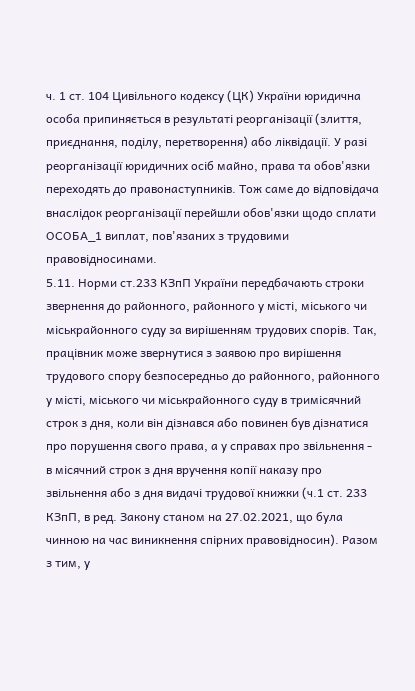ч. 1 ст. 104 Цивільного кодексу (ЦК) України юридична особа припиняється в результаті реорганізації (злиття, приєднання, поділу, перетворення) або ліквідації. У разі реорганізації юридичних осіб майно, права та обов'язки переходять до правонаступників. Тож саме до відповідача внаслідок реорганізації перейшли обов'язки щодо сплати ОСОБА_1 виплат, пов'язаних з трудовими правовідносинами.
5.11. Норми ст.233 КЗпП України передбачають строки звернення до районного, районного у місті, міського чи міськрайонного суду за вирішенням трудових спорів. Так, працівник може звернутися з заявою про вирішення трудового спору безпосередньо до районного, районного у місті, міського чи міськрайонного суду в тримісячний строк з дня, коли він дізнався або повинен був дізнатися про порушення свого права, а у справах про звільнення - в місячний строк з дня вручення копії наказу про звільнення або з дня видачі трудової книжки (ч.1 ст. 233 КЗпП, в ред. Закону станом на 27.02.2021, що була чинною на час виникнення спірних правовідносин). Разом з тим, у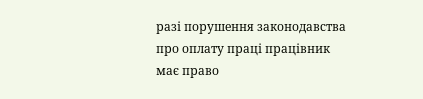разі порушення законодавства про оплату праці працівник має право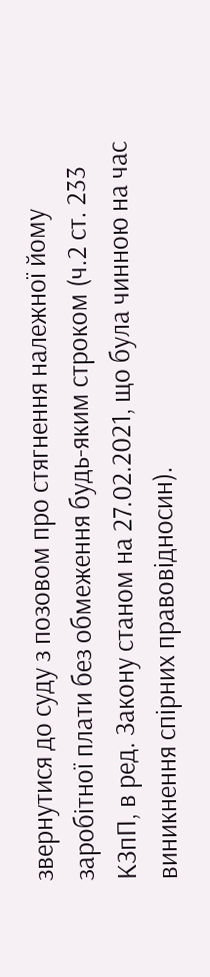звернутися до суду з позовом про стягнення належної йому заробітної плати без обмеження будь-яким строком (ч.2 ст. 233 КЗпП, в ред. Закону станом на 27.02.2021, що була чинною на час виникнення спірних правовідносин).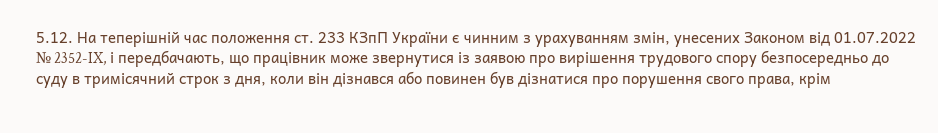5.12. На теперішній час положення ст. 233 КЗпП України є чинним з урахуванням змін, унесених Законом від 01.07.2022 № 2352-IX, і передбачають, що працівник може звернутися із заявою про вирішення трудового спору безпосередньо до суду в тримісячний строк з дня, коли він дізнався або повинен був дізнатися про порушення свого права, крім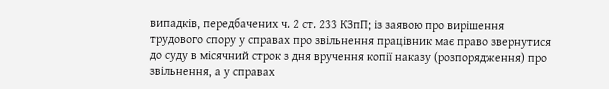випадків, передбачених ч. 2 ст. 233 КЗпП; із заявою про вирішення трудового спору у справах про звільнення працівник має право звернутися до суду в місячний строк з дня вручення копії наказу (розпорядження) про звільнення, а у справах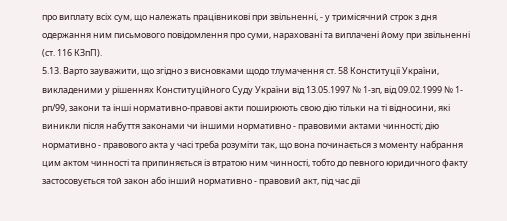про виплату всіх сум, що належать працівникові при звільненні, - у тримісячний строк з дня одержання ним письмового повідомлення про суми, нараховані та виплачені йому при звільненні (ст. 116 КЗпП).
5.13. Варто зауважити, що згідно з висновками щодо тлумачення ст. 58 Конституції України, викладеними у рішеннях Конституційного Суду України від 13.05.1997 № 1-зп, від 09.02.1999 № 1-рп/99, закони та інші нормативно-правові акти поширюють свою дію тільки на ті відносини, які виникли після набуття законами чи іншими нормативно - правовими актами чинності; дію нормативно - правового акта у часі треба розуміти так, що вона починається з моменту набрання цим актом чинності та припиняється із втратою ним чинності, тобто до певного юридичного факту застосовується той закон або інший нормативно - правовий акт, під час дії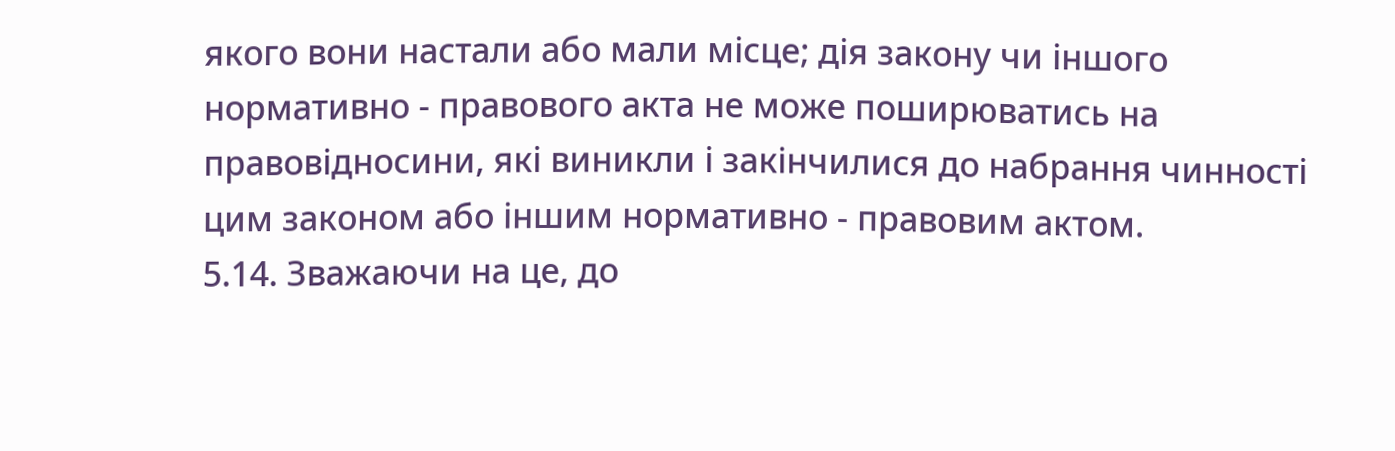якого вони настали або мали місце; дія закону чи іншого нормативно - правового акта не може поширюватись на правовідносини, які виникли і закінчилися до набрання чинності цим законом або іншим нормативно - правовим актом.
5.14. Зважаючи на це, до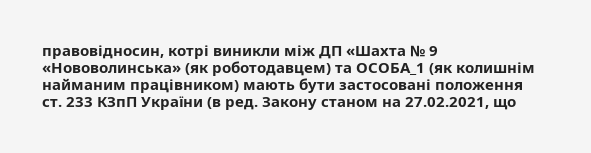правовідносин, котрі виникли між ДП «Шахта № 9 «Нововолинська» (як роботодавцем) та ОСОБА_1 (як колишнім найманим працівником) мають бути застосовані положення ст. 233 КЗпП України (в ред. Закону станом на 27.02.2021, що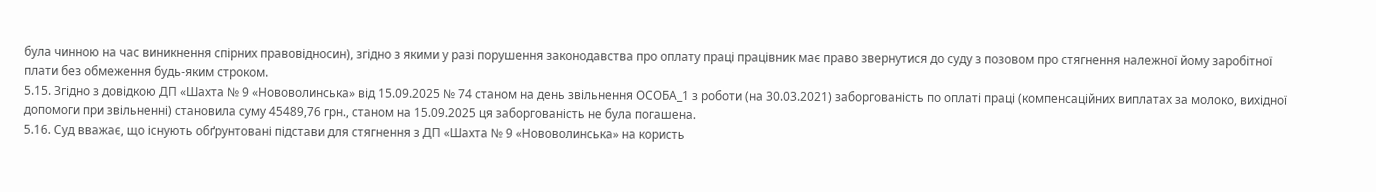була чинною на час виникнення спірних правовідносин), згідно з якими у разі порушення законодавства про оплату праці працівник має право звернутися до суду з позовом про стягнення належної йому заробітної плати без обмеження будь-яким строком.
5.15. Згідно з довідкою ДП «Шахта № 9 «Нововолинська» від 15.09.2025 № 74 станом на день звільнення ОСОБА_1 з роботи (на 30.03.2021) заборгованість по оплаті праці (компенсаційних виплатах за молоко, вихідної допомоги при звільненні) становила суму 45489,76 грн., станом на 15.09.2025 ця заборгованість не була погашена.
5.16. Суд вважає, що існують обґрунтовані підстави для стягнення з ДП «Шахта № 9 «Нововолинська» на користь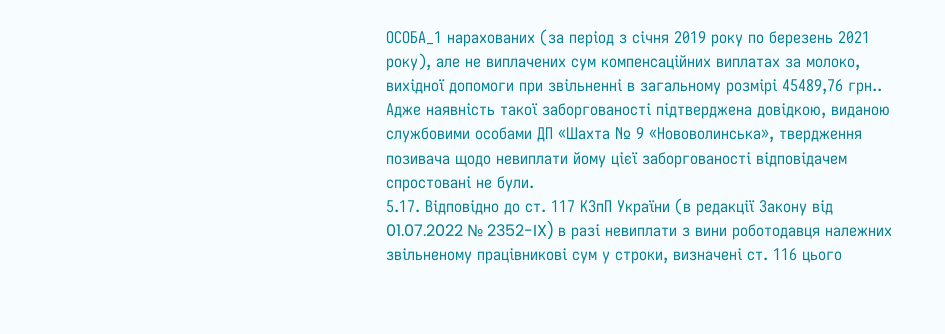ОСОБА_1 нарахованих (за період з січня 2019 року по березень 2021 року), але не виплачених сум компенсаційних виплатах за молоко, вихідної допомоги при звільненні в загальному розмірі 45489,76 грн.. Адже наявність такої заборгованості підтверджена довідкою, виданою службовими особами ДП «Шахта № 9 «Нововолинська», твердження позивача щодо невиплати йому цієї заборгованості відповідачем спростовані не були.
5.17. Відповідно до ст. 117 КЗпП України (в редакції Закону від 01.07.2022 № 2352-IX) в разі невиплати з вини роботодавця належних звільненому працівникові сум у строки, визначені ст. 116 цього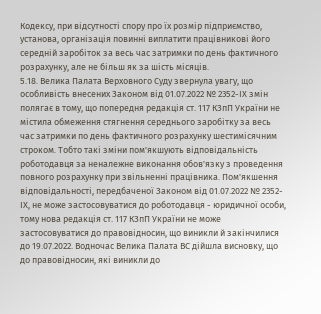Кодексу, при відсутності спору про їх розмір підприємство, установа, організація повинні виплатити працівникові його середній заробіток за весь час затримки по день фактичного розрахунку, але не більш як за шість місяців.
5.18. Велика Палата Верховного Суду звернула увагу, що особливість внесених Законом від 01.07.2022 № 2352-ІХ змін полягає в тому, що попередня редакція ст. 117 КЗпП України не містила обмеження стягнення середнього заробітку за весь час затримки по день фактичного розрахунку шестимісячним строком. Тобто такі зміни пом'якшують відповідальність роботодавця за неналежне виконання обов'язку з проведення повного розрахунку при звільненні працівника. Пом'якшення відповідальності, передбаченої Законом від 01.07.2022 № 2352-ІХ, не може застосовуватися до роботодавця - юридичної особи, тому нова редакція ст. 117 КЗпП України не може застосовуватися до правовідносин, що виникли й закінчилися до 19.07.2022. Водночас Велика Палата ВС дійшла висновку, що до правовідносин, які виникли до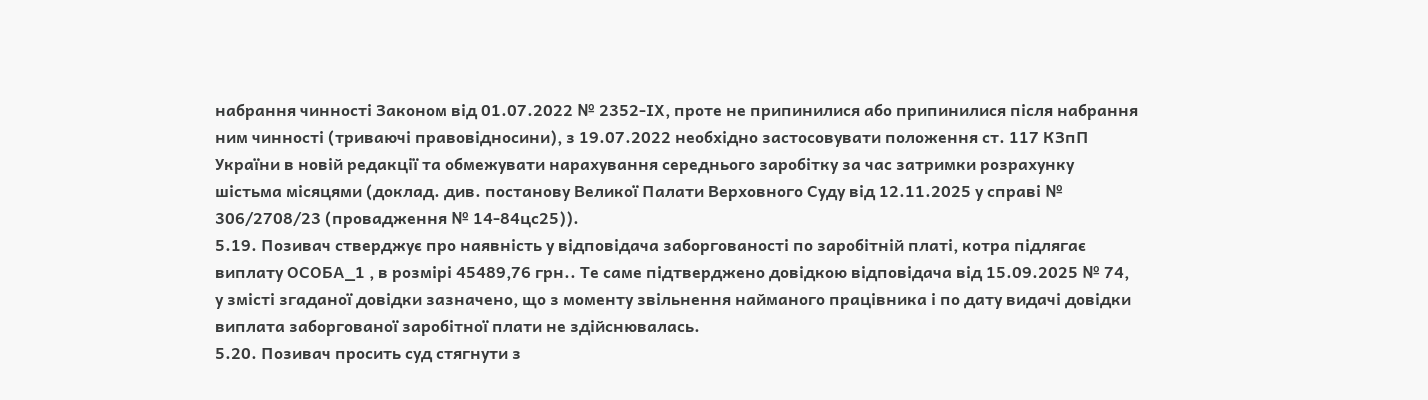набрання чинності Законом від 01.07.2022 № 2352-ІХ, проте не припинилися або припинилися після набрання ним чинності (триваючі правовідносини), з 19.07.2022 необхідно застосовувати положення ст. 117 КЗпП України в новій редакції та обмежувати нарахування середнього заробітку за час затримки розрахунку шістьма місяцями (доклад. див. постанову Великої Палати Верховного Суду від 12.11.2025 у справі № 306/2708/23 (провадження № 14-84цс25)).
5.19. Позивач стверджує про наявність у відповідача заборгованості по заробітній платі, котра підлягає виплату ОСОБА_1 , в розмірі 45489,76 грн.. Те саме підтверджено довідкою відповідача від 15.09.2025 № 74, у змісті згаданої довідки зазначено, що з моменту звільнення найманого працівника і по дату видачі довідки виплата заборгованої заробітної плати не здійснювалась.
5.20. Позивач просить суд стягнути з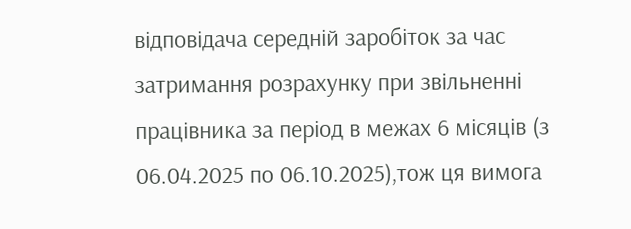відповідача середній заробіток за час затримання розрахунку при звільненні працівника за період в межах 6 місяців (з 06.04.2025 по 06.10.2025),тож ця вимога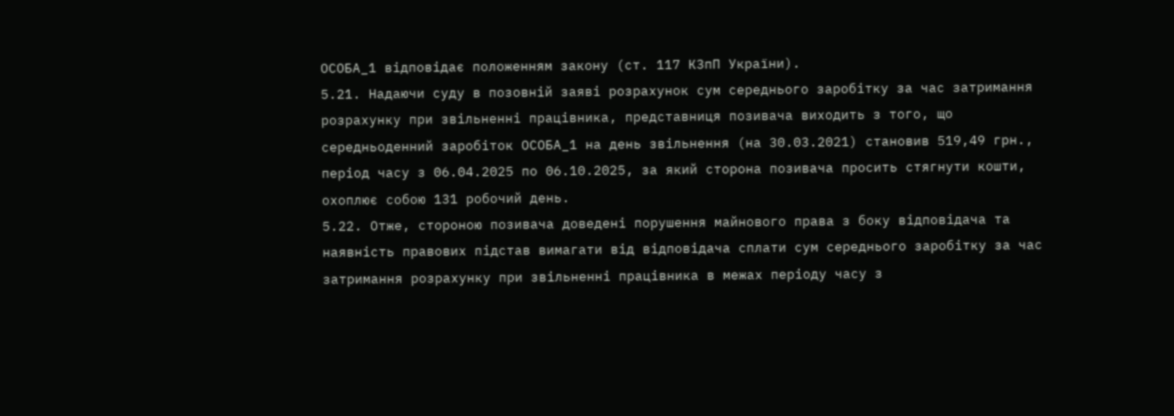ОСОБА_1 відповідає положенням закону (ст. 117 КЗпП України).
5.21. Надаючи суду в позовній заяві розрахунок сум середнього заробітку за час затримання розрахунку при звільненні працівника, представниця позивача виходить з того, що середньоденний заробіток ОСОБА_1 на день звільнення (на 30.03.2021) становив 519,49 грн., період часу з 06.04.2025 по 06.10.2025, за який сторона позивача просить стягнути кошти, охоплює собою 131 робочий день.
5.22. Отже, стороною позивача доведені порушення майнового права з боку відповідача та наявність правових підстав вимагати від відповідача сплати сум середнього заробітку за час затримання розрахунку при звільненні працівника в межах періоду часу з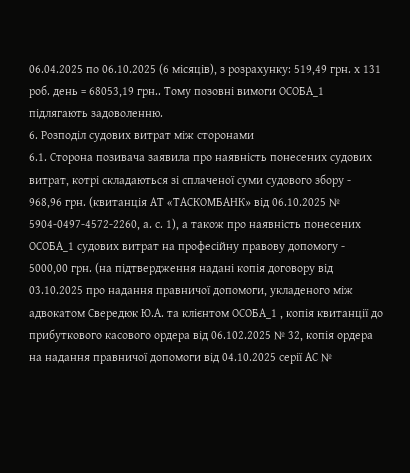06.04.2025 по 06.10.2025 (6 місяців), з розрахунку: 519,49 грн. х 131 роб. день = 68053,19 грн.. Тому позовні вимоги ОСОБА_1 підлягають задоволенню.
6. Розподіл судових витрат між сторонами
6.1. Сторона позивача заявила про наявність понесених судових витрат, котрі складаються зі сплаченої суми судового збору - 968,96 грн. (квитанція АТ «ТАСКОМБАНК» від 06.10.2025 № 5904-0497-4572-2260, а. с. 1), а також про наявність понесених ОСОБА_1 судових витрат на професійну правову допомогу - 5000,00 грн. (на підтвердження надані копія договору від 03.10.2025 про надання правничої допомоги, укладеного між адвокатом Свередюк Ю.А. та клієнтом ОСОБА_1 , копія квитанції до прибуткового касового ордера від 06.102.2025 № 32, копія ордера на надання правничої допомоги від 04.10.2025 серії АС №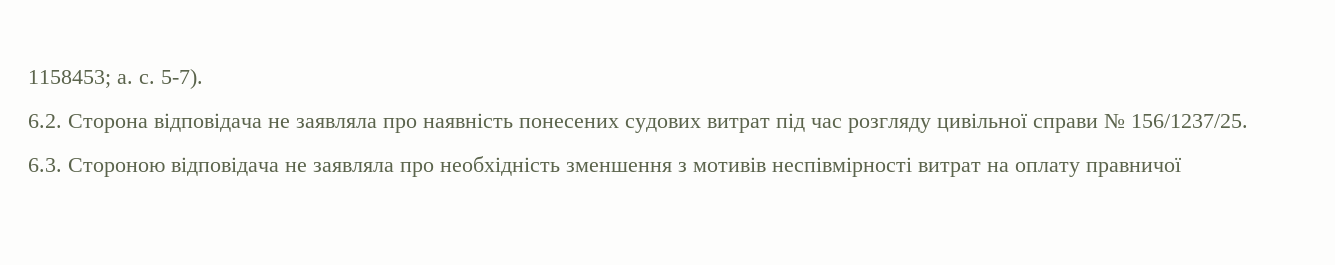1158453; а. с. 5-7).
6.2. Сторона відповідача не заявляла про наявність понесених судових витрат під час розгляду цивільної справи № 156/1237/25.
6.3. Стороною відповідача не заявляла про необхідність зменшення з мотивів неспівмірності витрат на оплату правничої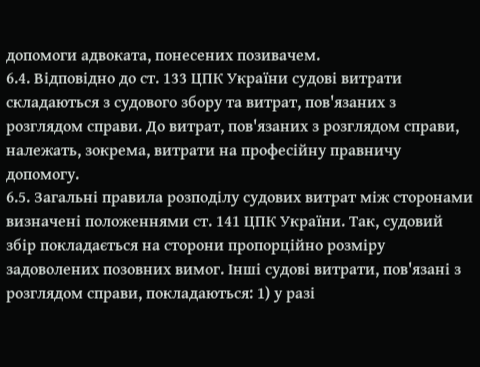допомоги адвоката, понесених позивачем.
6.4. Відповідно до ст. 133 ЦПК України судові витрати складаються з судового збору та витрат, пов'язаних з розглядом справи. До витрат, пов'язаних з розглядом справи, належать, зокрема, витрати на професійну правничу допомогу.
6.5. Загальні правила розподілу судових витрат між сторонами визначені положеннями ст. 141 ЦПК України. Так, судовий збір покладається на сторони пропорційно розміру задоволених позовних вимог. Інші судові витрати, пов'язані з розглядом справи, покладаються: 1) у разі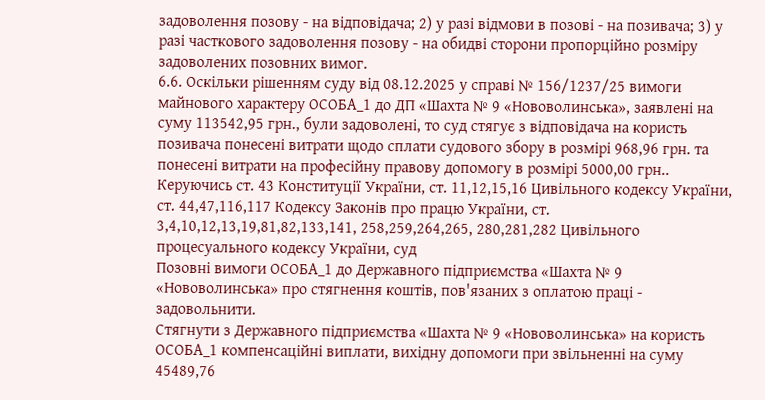задоволення позову - на відповідача; 2) у разі відмови в позові - на позивача; 3) у разі часткового задоволення позову - на обидві сторони пропорційно розміру задоволених позовних вимог.
6.6. Оскільки рішенням суду від 08.12.2025 у справі № 156/1237/25 вимоги майнового характеру ОСОБА_1 до ДП «Шахта № 9 «Нововолинська», заявлені на суму 113542,95 грн., були задоволені, то суд стягує з відповідача на користь позивача понесені витрати щодо сплати судового збору в розмірі 968,96 грн. та понесені витрати на професійну правову допомогу в розмірі 5000,00 грн..
Керуючись ст. 43 Конституції України, ст. 11,12,15,16 Цивільного кодексу України, ст. 44,47,116,117 Кодексу Законів про працю України, ст. 3,4,10,12,13,19,81,82,133,141, 258,259,264,265, 280,281,282 Цивільного процесуального кодексу України, суд
Позовні вимоги ОСОБА_1 до Державного підприємства «Шахта № 9 «Нововолинська» про стягнення коштів, пов'язаних з оплатою праці - задовольнити.
Стягнути з Державного підприємства «Шахта № 9 «Нововолинська» на користь ОСОБА_1 компенсаційні виплати, вихідну допомоги при звільненні на суму 45489,76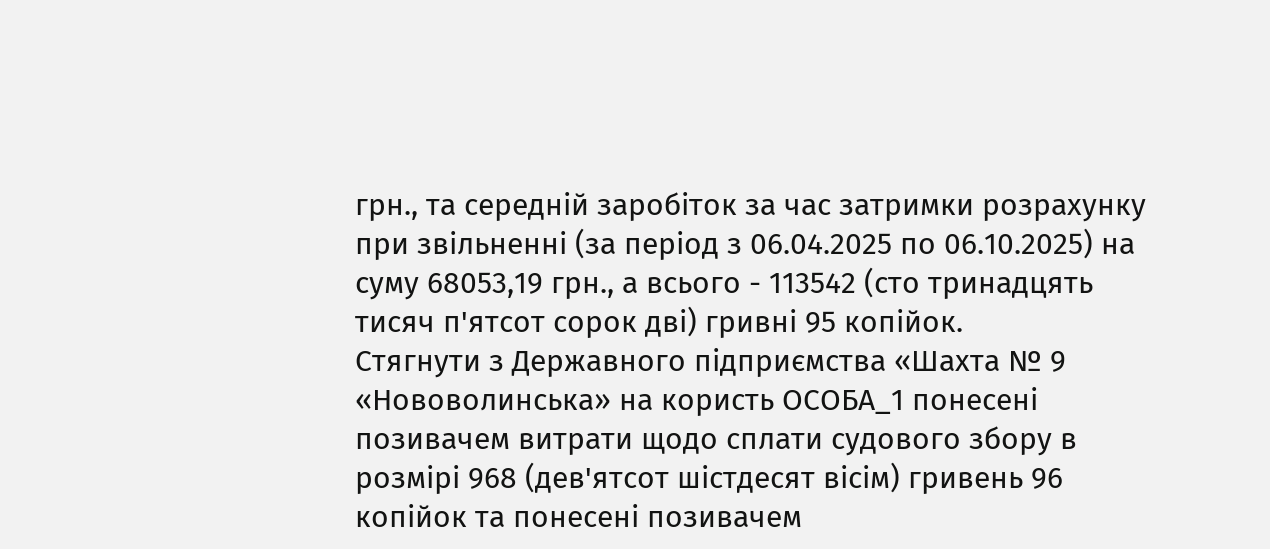грн., та середній заробіток за час затримки розрахунку при звільненні (за період з 06.04.2025 по 06.10.2025) на суму 68053,19 грн., а всього - 113542 (сто тринадцять тисяч п'ятсот сорок дві) гривні 95 копійок.
Стягнути з Державного підприємства «Шахта № 9 «Нововолинська» на користь ОСОБА_1 понесені позивачем витрати щодо сплати судового збору в розмірі 968 (дев'ятсот шістдесят вісім) гривень 96 копійок та понесені позивачем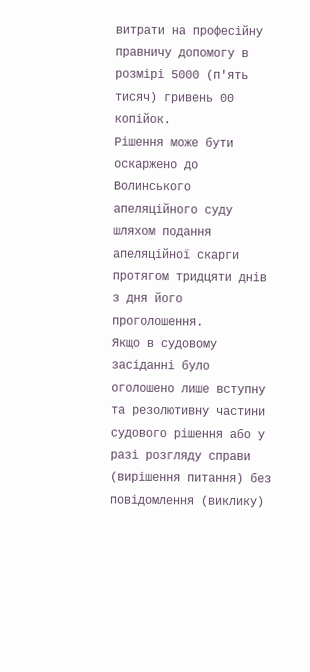витрати на професійну правничу допомогу в розмірі 5000 (п'ять тисяч) гривень 00 копійок.
Рішення може бути оскаржено до Волинського апеляційного суду шляхом подання апеляційної скарги протягом тридцяти днів з дня його проголошення.
Якщо в судовому засіданні було оголошено лише вступну та резолютивну частини судового рішення або у разі розгляду справи (вирішення питання) без повідомлення (виклику)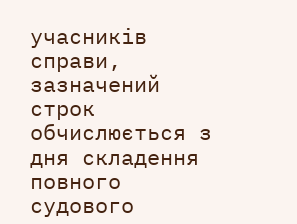учасників справи, зазначений строк обчислюється з дня складення повного судового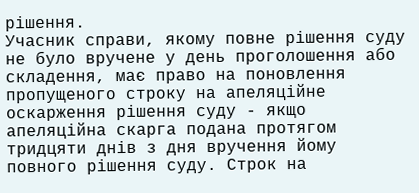рішення.
Учасник справи, якому повне рішення суду не було вручене у день проголошення або складення, має право на поновлення пропущеного строку на апеляційне оскарження рішення суду - якщо апеляційна скарга подана протягом тридцяти днів з дня вручення йому повного рішення суду. Строк на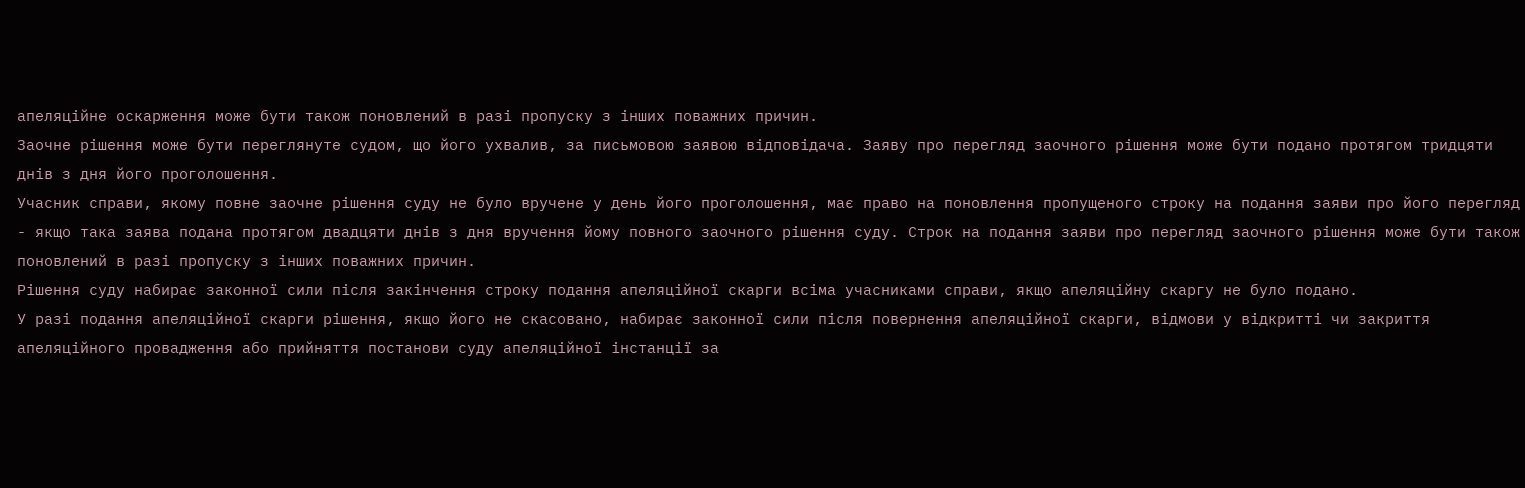апеляційне оскарження може бути також поновлений в разі пропуску з інших поважних причин.
Заочне рішення може бути переглянуте судом, що його ухвалив, за письмовою заявою відповідача. Заяву про перегляд заочного рішення може бути подано протягом тридцяти днів з дня його проголошення.
Учасник справи, якому повне заочне рішення суду не було вручене у день його проголошення, має право на поновлення пропущеного строку на подання заяви про його перегляд - якщо така заява подана протягом двадцяти днів з дня вручення йому повного заочного рішення суду. Строк на подання заяви про перегляд заочного рішення може бути також поновлений в разі пропуску з інших поважних причин.
Рішення суду набирає законної сили після закінчення строку подання апеляційної скарги всіма учасниками справи, якщо апеляційну скаргу не було подано.
У разі подання апеляційної скарги рішення, якщо його не скасовано, набирає законної сили після повернення апеляційної скарги, відмови у відкритті чи закриття апеляційного провадження або прийняття постанови суду апеляційної інстанції за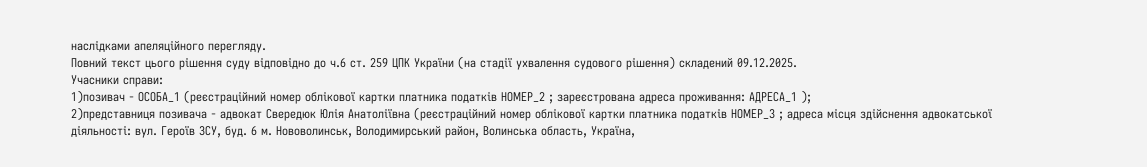наслідками апеляційного перегляду.
Повний текст цього рішення суду відповідно до ч.6 ст. 259 ЦПК України (на стадії ухвалення судового рішення) складений 09.12.2025.
Учасники справи:
1)позивач - ОСОБА_1 (реєстраційний номер облікової картки платника податків НОМЕР_2 ; зареєстрована адреса проживання: АДРЕСА_1 );
2)представниця позивача - адвокат Свередюк Юлія Анатоліївна (реєстраційний номер облікової картки платника податків НОМЕР_3 ; адреса місця здійснення адвокатської діяльності: вул. Героїв ЗСУ, буд. 6 м. Нововолинськ, Володимирський район, Волинська область, Україна,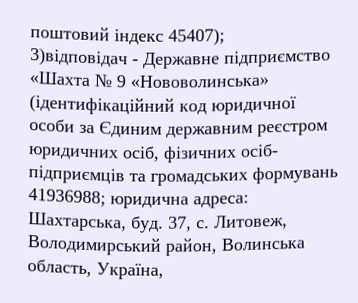поштовий індекс 45407);
3)відповідач - Державне підприємство «Шахта № 9 «Нововолинська» (ідентифікаційний код юридичної особи за Єдиним державним реєстром юридичних осіб, фізичних осіб-підприємців та громадських формувань 41936988; юридична адреса: Шахтарська, буд. 37, с. Литовеж, Володимирський район, Волинська область, Україна,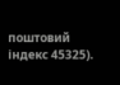поштовий індекс 45325).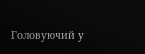Головуючий у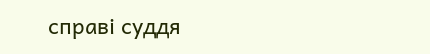справі суддя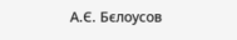А.Є. Бєлоусов